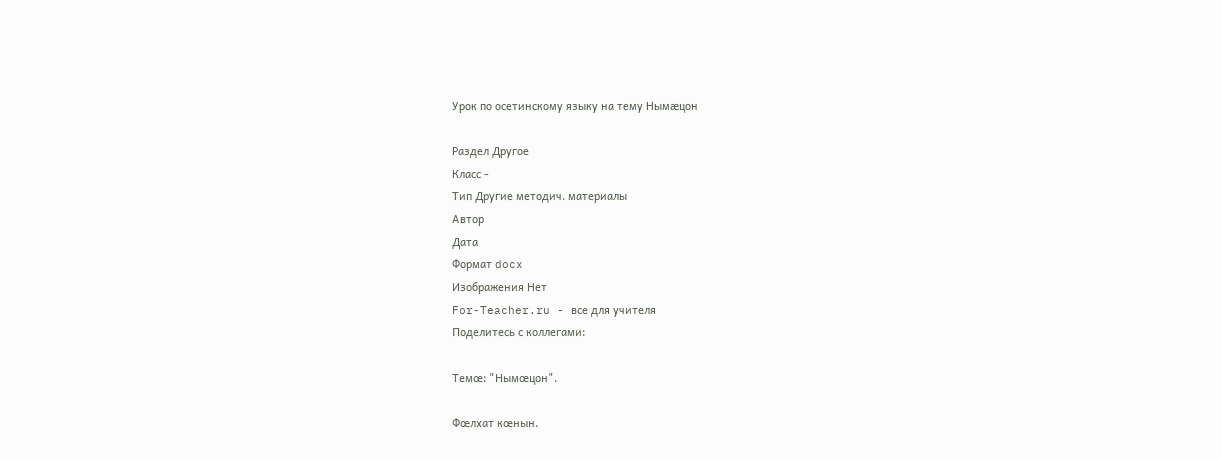Урок по осетинскому языку на тему Нымæцон

Раздел Другое
Класс -
Тип Другие методич. материалы
Автор
Дата
Формат docx
Изображения Нет
For-Teacher.ru - все для учителя
Поделитесь с коллегами:

Темœ: "Нымœцон".

Фœлхат кœнын.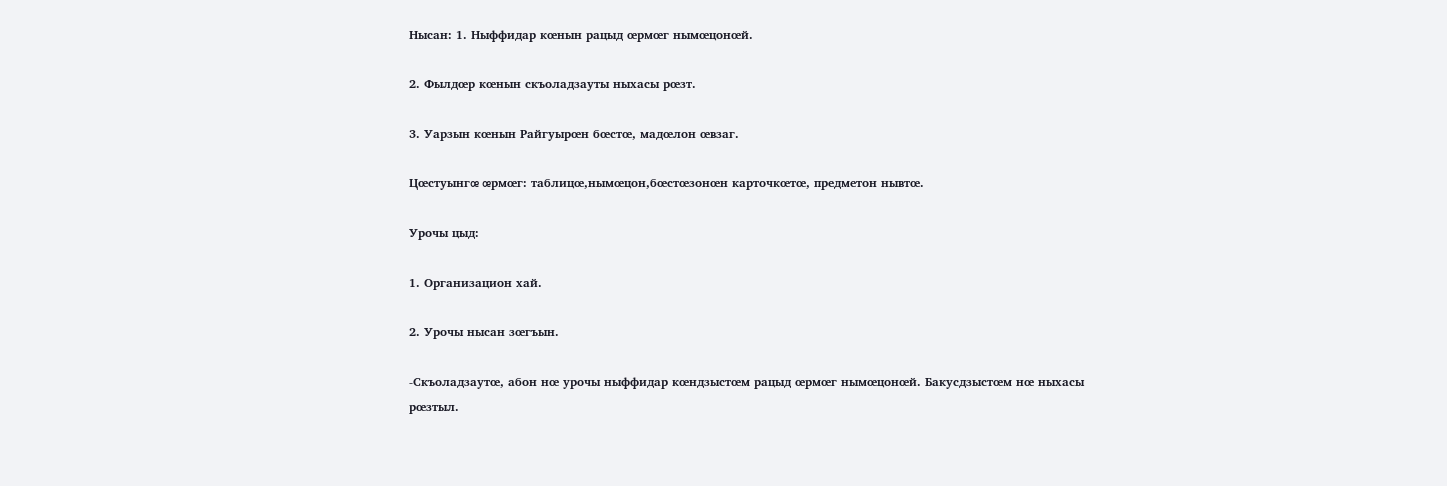Нысан: 1. Ныффидар кœнын рацыд œрмœг нымœцонœй.

2. Фылдœр кœнын скъоладзауты ныхасы рœзт.

3. Уарзын кœнын Райгуырœн бœстœ, мадœлон œвзаг.

Цœстуынгœ œрмœг: таблицœ,нымœцон,бœстœзонœн карточкœтœ, предметон нывтœ.

Урочы цыд:

1. Организацион хай.

2. Урочы нысан зœгъын.

-Скъоладзаутœ, абон нœ урочы ныффидар кœндзыстœм рацыд œрмœг нымœцонœй. Бакусдзыстœм нœ ныхасы рœзтыл.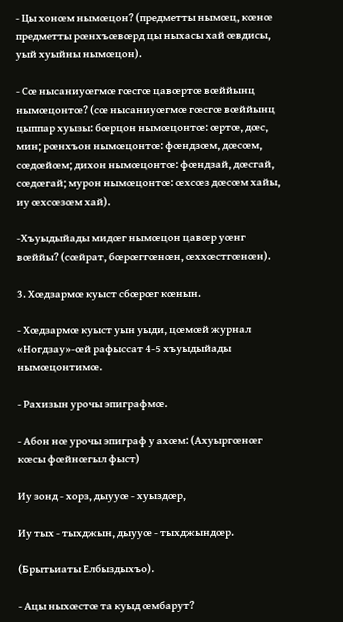- Цы хонœм нымœцон? (предметты нымœц, кœнœ предметты рœнхъœвœрд цы ныхасы хай œвдисы, уый хуыйны нымœцон).

- Сœ нысаниуœгмœ гœсгœ цавœртœ вœййынц нымœцонтœ? (сœ нысаниуœгмœ гœсгœ вœййынц цыппар хуызы: бœрцон нымœцонтœ: œртœ, дœс, мин; рœнхъон нымœцонтœ: фœндзœм, дœсœм, сœдœйœм; дихон нымœцонтœ: фœндзай, дœсгай, сœдœгай; мурон нымœцонтœ: œхсœз дœсœм хайы, иу œхсœзœм хай).

-Хъуыдыйады мидœг нымœцон цавœр уœнг вœййы? (сœйрат, бœрœггœнœн, œххœстгœнœн).

3. Хœдзармœ куыст сбœрœг кœнын.

- Хœдзармœ куыст уын уыди, цœмœй журнал «Ногдзау»-œй рафыссат 4-5 хъуыдыйады нымœцонтимœ.

- Рахизын урочы эпиграфмœ.

- Абон нœ урочы эпиграф у ахœм: (Ахуыргœнœг кœсы фœйнœгыл фыст)

Иу зонд - хорз, дыууœ - хуыздœр,

Иу тых - тыхджын, дыууœ - тыхджындœр.

(Брытьиаты Елбыздыхъо).

- Ацы ныхœстœ та куыд œмбарут?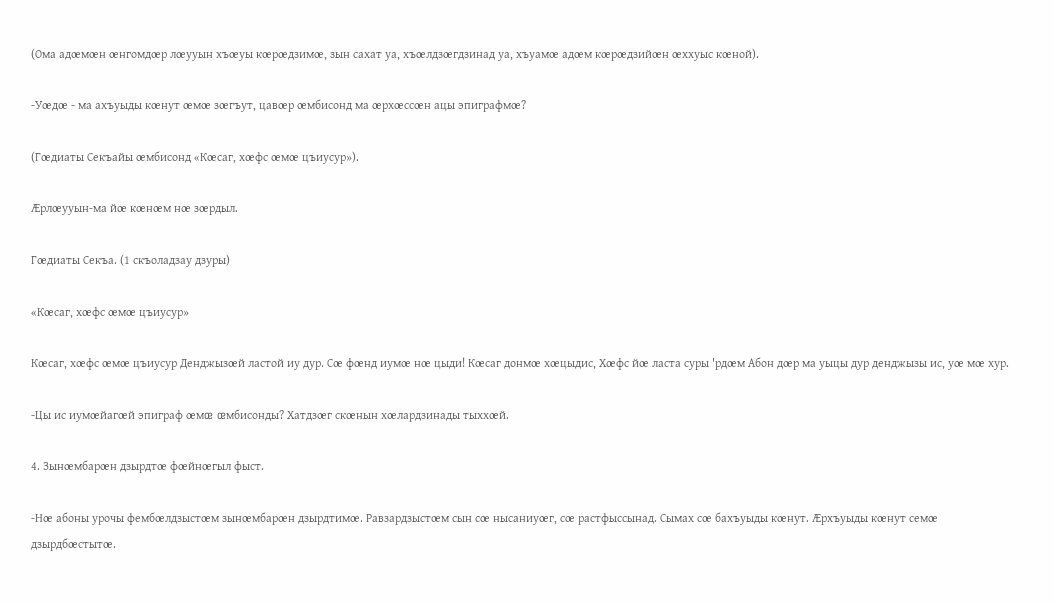(Ома адœмœн œнгомдœр лœууын хъœуы кœрœдзимœ, зын сахат уа, хъœлдзœгдзинад уа, хъуамœ адœм кœрœдзийœн œххуыс кœной).

-Уœдœ - ма ахъуыды кœнут œмœ зœгъут, цавœр œмбисонд ма œрхœссœн ацы эпиграфмœ?

(Гœдиаты Секъайы œмбисонд «Кœсаг, хœфс œмœ цъиусур»).

Æрлœууын-ма йœ кœнœм нœ зœрдыл.

Гœдиаты Секъа. (1 скъоладзау дзуры)

«Кœсаг, хœфс œмœ цъиусур»

Кœсаг, хœфс œмœ цъиусур Денджызœй ластой иу дур. Сœ фœнд иумœ нœ цыди! Кœсаг донмœ хœцыдис, Хœфс йœ ласта суры 'рдœм Абон дœp ма уыцы дур денджызы ис, уœ мœ хур.

-Цы ис иумœйагœй эпиграф œмœ œмбисонды? Хатдзœг скœнын хœлардзинады тыххœй.

4. Зынœмбарœн дзырдтœ фœйнœгыл фыст.

-Нœ абоны урочы фембœлдзыстœм зынœмбарœн дзырдтимœ. Равзардзыстœм сын сœ нысаниуœг, сœ растфыссынад. Сымах сœ бахъуыды кœнут. Æрхъуыды кœнут семœ дзырдбœстытœ.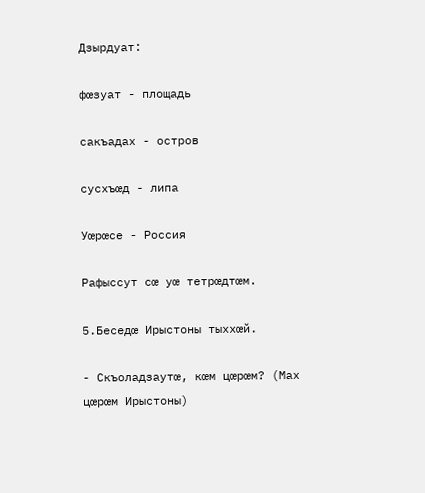Дзырдуат:

фœзуат - площадь

сакъадах - остров

сусхъœд - липа

Уœрœсе - Россия

Рафыссут сœ уœ тетрœдтœм.

5.Беседœ Ирыстоны тыххœй.

- Скъоладзаутœ, кœм цœрœм? (Мах цœрœм Ирыстоны)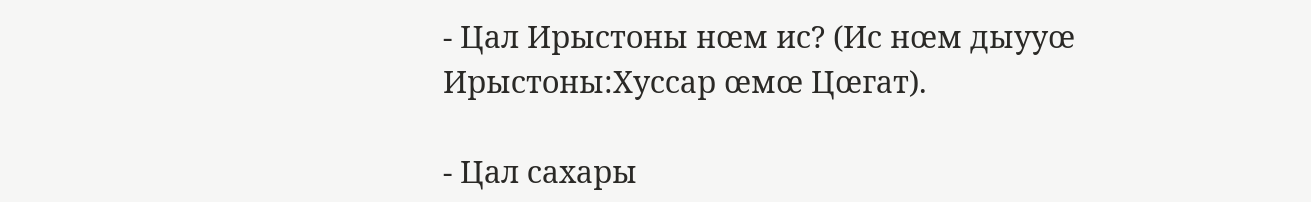- Цал Ирыстоны нœм ис? (Ис нœм дыууœ Ирыстоны:Хуссар œмœ Цœгат).

- Цал сахары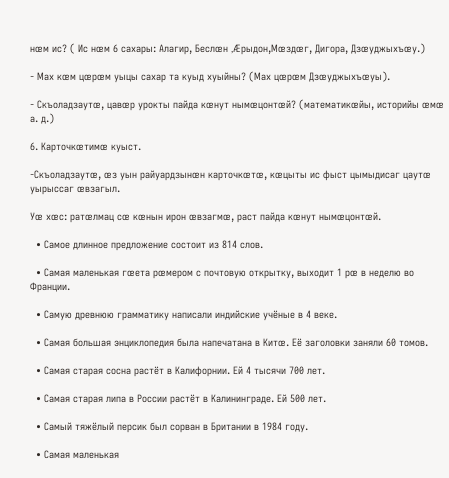нœм ис? ( Ис нœм 6 сахары: Алагир, Беслœн ,Æрыдон,Мœздœг, Дигора, Дзœуджыхъœу.)

- Мах кœм цœрœм уыцы сахар та куыд хуыйны? (Мах цœрœм Дзœуджыхъœуы).

- Скъоладзаутœ, цавœр урокты пайда кœнут нымœцонтœй? (математикœйы, историйы œмœ а. д.)

6. Карточкœтимœ куыст.

-Скъоладзаутœ, œз уын райуардзынœн карточкœтœ, кœцыты ис фыст цымыдисаг цаутœ уырыссаг œвзагыл.

Уœ хœс: ратœлмац сœ кœнын ирон œвзагмœ, раст пайда кœнут нымœцонтœй.

  • Самое длинное предложение состоит из 814 слов.

  • Самая маленькая гœета рœмером с почтовую открытку, выходит 1 рœ в неделю во Франции.

  • Самую древнюю грамматику написали индийские учёные в 4 веке.

  • Самая большая энциклопедия была напечатана в Китœ. Её заголовки заняли 60 томов.

  • Самая старая сосна растёт в Калифорнии. Ей 4 тысячи 700 лет.

  • Самая старая липа в России растёт в Калининграде. Ей 500 лет.

  • Самый тяжёлый персик был сорван в Британии в 1984 году.

  • Самая маленькая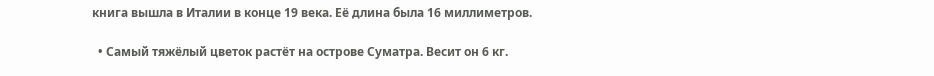книга вышла в Италии в конце 19 века. Её длина была 16 миллиметров.

  • Самый тяжёлый цветок растёт на острове Суматра. Весит он 6 кг.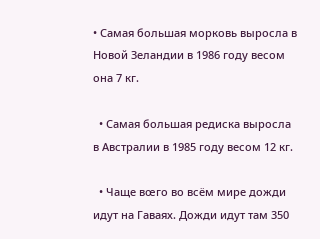• Самая большая морковь выросла в Новой Зеландии в 1986 году весом она 7 кг.

  • Самая большая редиска выросла в Австралии в 1985 году весом 12 кг.

  • Чаще вœго во всём мире дожди идут на Гаваях. Дожди идут там 350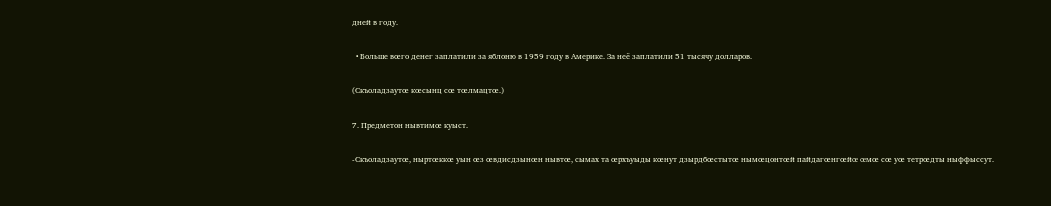дней в году.

  • Больше вœго денег заплатили за яблоню в 1959 году в Америке. За неё заплатили 51 тысячу долларов.

(Скъоладзаутœ кœсынц сœ тœлмацтœ.)

7. Предметон нывтимœ куыст.

-Скъоладзаутœ, ныртœккœ уын œз œвдисдзынœн нывтœ, сымах та œрхъуыды кœнут дзырдбœстытœ нымœцонтœй пайдагœнгœйœ œмœ сœ уœ тетрœдты ныффыссут.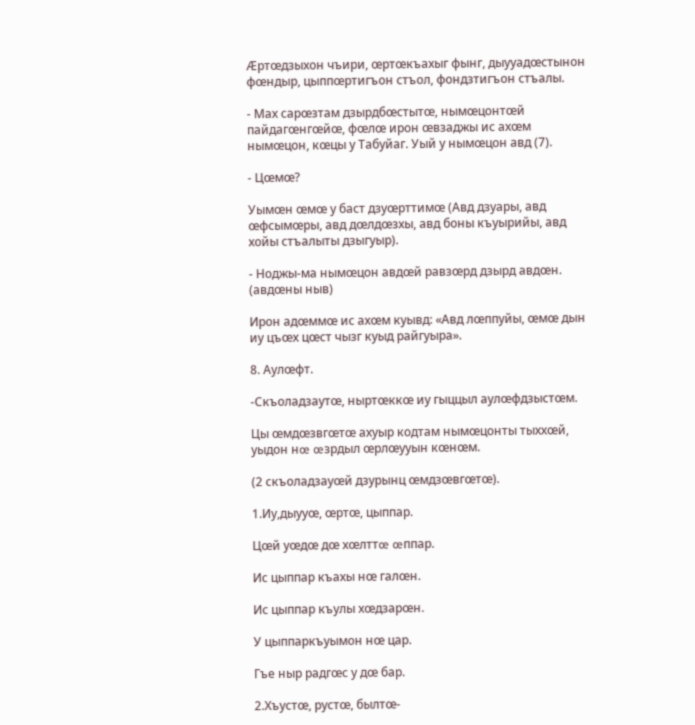Æртœдзыхон чъири, œртœкъахыг фынг, дыууадœстынон фœндыр, цыппœртигъон стъол, фондзтигъон стъалы.

- Мах сарœзтам дзырдбœстытœ, нымœцонтœй пайдагœнгœйœ, фœлœ ирон œвзаджы ис ахœм нымœцон, кœцы у Табуйаг. Уый у нымœцон авд (7).

- Цœмœ?

Уымœн œмœ у баст дзуœрттимœ (Авд дзуары, авд œфсымœры, авд дœлдœзхы, авд боны къуырийы, авд хойы стъалыты дзыгуыр).

- Ноджы-ма нымœцон авдœй равзœрд дзырд авдœн. (авдœны ныв)

Ирон адœммœ ис ахœм куывд: «Авд лœппуйы, œмœ дын иу цъœх цœст чызг куыд райгуыра».

8. Аулœфт.

-Скъоладзаутœ, ныртœккœ иу гыццыл аулœфдзыстœм.

Цы œмдœзвгœтœ ахуыр кодтам нымœцонты тыххœй, уыдон нœ œзрдыл œрлœууын кœнœм.

(2 скъоладзауœй дзурынц œмдзœвгœтœ).

1.Иу,дыууœ, œртœ, цыппар.

Цœй уœдœ дœ хœлттœ œппар.

Ис цыппар къахы нœ галœн.

Ис цыппар къулы хœдзарœн.

У цыппаркъуымон нœ цар.

Гъе ныр радгœс у дœ бар.

2.Хъустœ, рустœ, былтœ-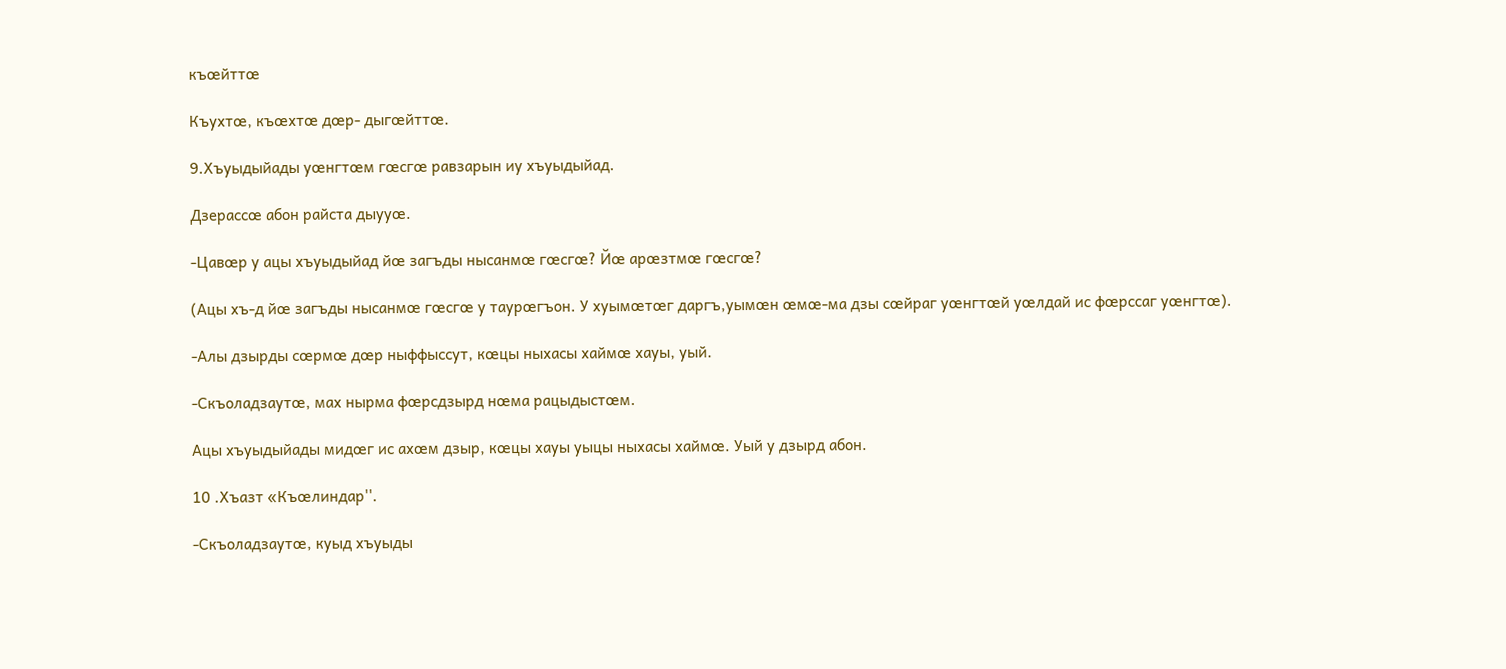къœйттœ

Къухтœ, къœхтœ дœр- дыгœйттœ.

9.Хъуыдыйады уœнгтœм гœсгœ равзарын иу хъуыдыйад.

Дзерассœ абон райста дыууœ.

-Цавœр у ацы хъуыдыйад йœ загъды нысанмœ гœсгœ? Йœ арœзтмœ гœсгœ?

(Ацы хъ-д йœ загъды нысанмœ гœсгœ у таурœгъон. У хуымœтœг даргъ,уымœн œмœ-ма дзы сœйраг уœнгтœй уœлдай ис фœрссаг уœнгтœ).

-Алы дзырды сœрмœ дœр ныффыссут, кœцы ныхасы хаймœ хауы, уый.

-Скъоладзаутœ, мах нырма фœрсдзырд нœма рацыдыстœм.

Ацы хъуыдыйады мидœг ис ахœм дзыр, кœцы хауы уыцы ныхасы хаймœ. Уый у дзырд абон.

10 .Хъазт «Къœлиндар''.

-Скъоладзаутœ, куыд хъуыды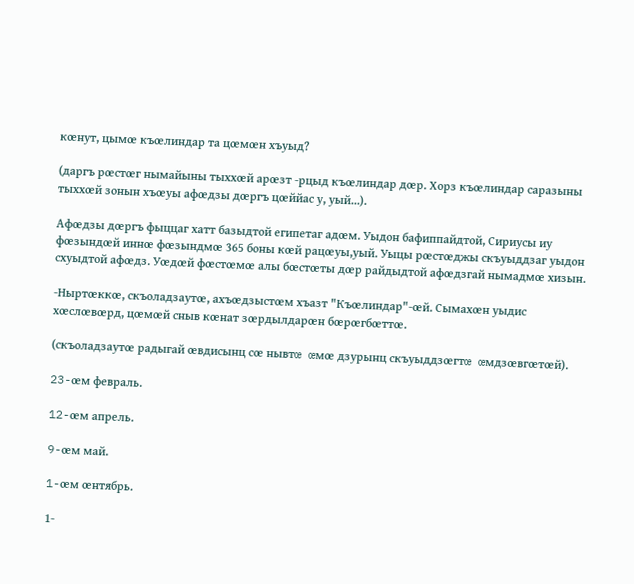кœнут, цымœ къœлиндар та цœмœн хъуыд?

(даргъ рœстœг нымайыны тыххœй арœзт -рцыд къœлиндар дœр. Хорз къœлиндар саразыны тыххœй зонын хъœуы афœдзы дœргъ цœййас у, уый...).

Афœдзы дœргъ фыццаг хатт базыдтой египетаг адœм. Уыдон бафиппайдтой, Сириусы иу фœзындœй иннœ фœзындмœ 365 боны кœй рацœуы,уый. Уыцы рœстœджы скъуыддзаг уыдон схуыдтой афœдз. Уœдœй фœстœмœ алы бœстœты дœр райдыдтой афœдзгай нымадмœ хизын.

-Ныртœккœ, скъоладзаутœ, ахъœдзыстœм хъазт "Къœлиндар"-œй. Сымахœн уыдис хœслœвœрд, цœмœй сныв кœнат зœрдылдарœн бœрœгбœттœ.

(скъоладзаутœ радыгай œвдисынц сœ нывтœ œмœ дзурынц скъуыддзœгтœ œмдзœвгœтœй).

23-œм февраль.

12-œм апрель.

9-œм май.

1-œм œнтябрь.

1-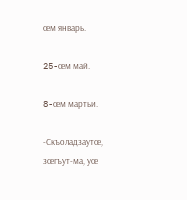œм январь.

25-œм май.

8-œм мартьи.

-Скъоладзаутœ, зœгъут-ма, уœ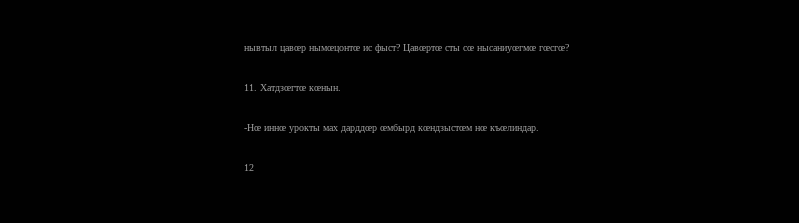нывтыл цавœр нымœцонтœ ис фыст? Цавœртœ сты сœ нысаниуœгмœ гœсгœ?

11. Хатдзœгтœ кœнын.

-Нœ иннœ урокты мах дарддœр œмбырд кœндзыстœм нœ къœлиндар.

12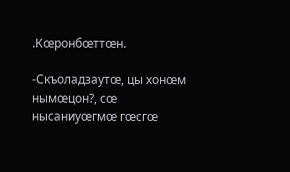.Кœронбœттœн.

-Скъоладзаутœ, цы хонœм нымœцон?, сœ нысаниуœгмœ гœсгœ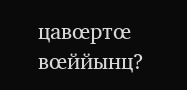цавœртœ вœййынц?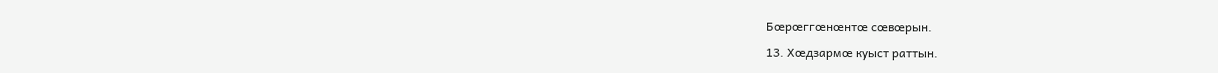Бœрœггœнœнтœ сœвœрын.

13. Хœдзармœ куыст раттын.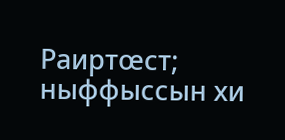Раиртœст; ныффыссын хи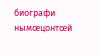биографи нымœцонтœй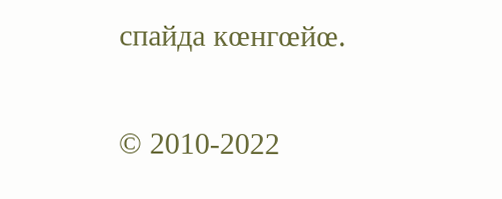спайда кœнгœйœ.


© 2010-2022